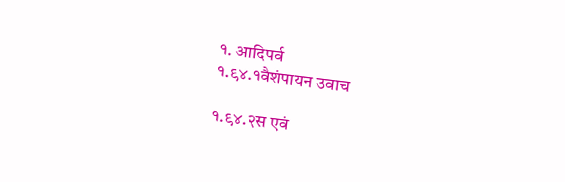१. आदिपर्व
१.९४.१वैशंपायन उवाच

१.९४.२स एवं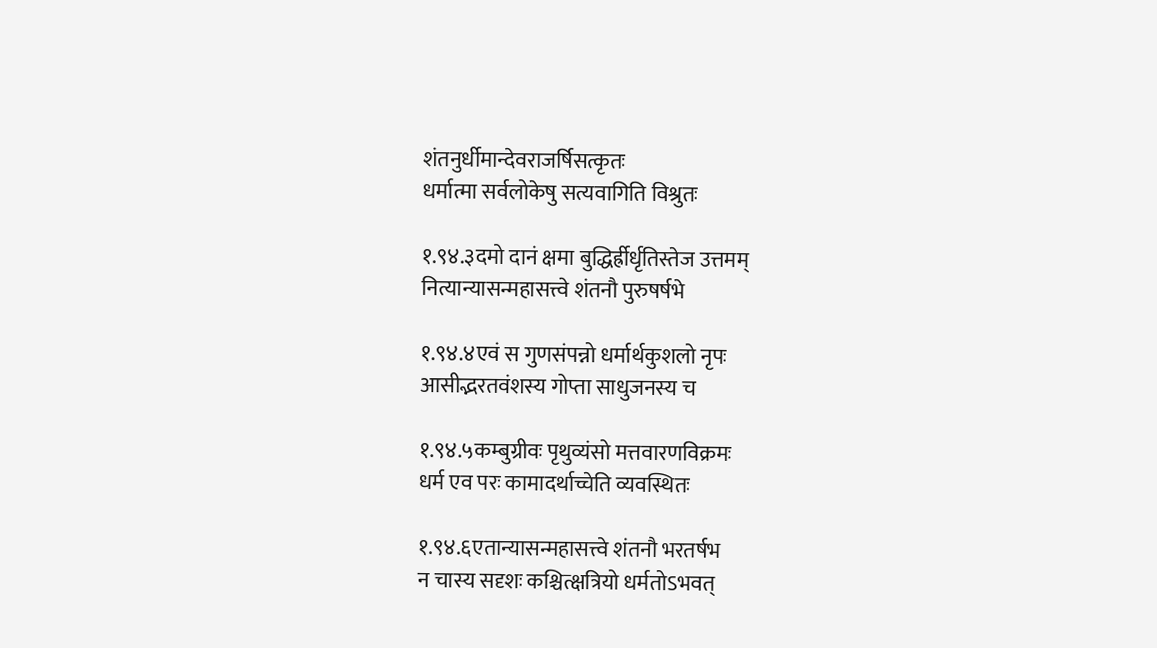शंतनुर्धीमान्देवराजर्षिसत्कृतः
धर्मात्मा सर्वलोकेषु सत्यवागिति विश्रुतः

१.९४.३दमो दानं क्षमा बुद्धिर्ह्रीर्धृतिस्तेज उत्तमम्
नित्यान्यासन्महासत्त्वे शंतनौ पुरुषर्षभे

१.९४.४एवं स गुणसंपन्नो धर्मार्थकुशलो नृपः
आसीद्भरतवंशस्य गोप्ता साधुजनस्य च

१.९४.५कम्बुग्रीवः पृथुव्यंसो मत्तवारणविक्रमः
धर्म एव परः कामादर्थाच्चेति व्यवस्थितः

१.९४.६एतान्यासन्महासत्त्वे शंतनौ भरतर्षभ
न चास्य सदृशः कश्चित्क्षत्रियो धर्मतोऽभवत्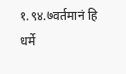१.९४.७वर्तमानं हि धर्मे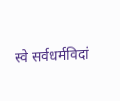स्वे सर्वधर्मविदां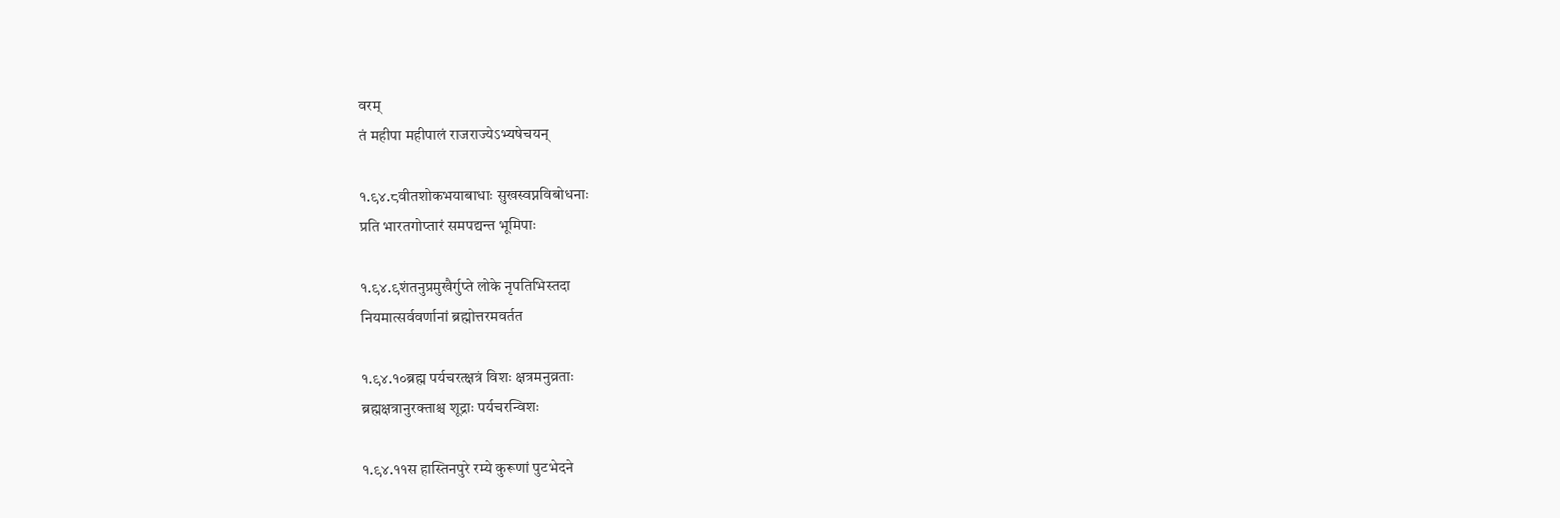वरम्
तं महीपा महीपालं राजराज्येऽभ्यषेचयन्

१.९४.८वीतशोकभयाबाधाः सुखस्वप्नविबोधनाः
प्रति भारतगोप्तारं समपद्यन्त भूमिपाः

१.९४.९शंतनुप्रमुखैर्गुप्ते लोके नृपतिभिस्तदा
नियमात्सर्ववर्णानां ब्रह्मोत्तरमवर्तत

१.९४.१०ब्रह्म पर्यचरत्क्षत्रं विशः क्षत्रमनुव्रताः
ब्रह्मक्षत्रानुरक्ताश्च शूद्राः पर्यचरन्विशः

१.९४.११स हास्तिनपुरे रम्ये कुरूणां पुटभेदने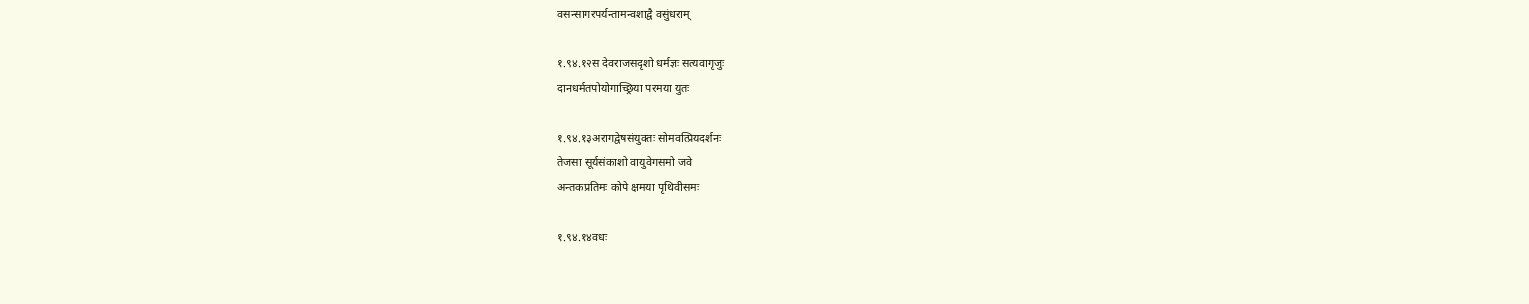वसन्सागरपर्यन्तामन्वशाद्वै वसुंधराम्

१.९४.१२स देवराजसदृशो धर्मज्ञः सत्यवागृजुः
दानधर्मतपोयोगाच्छ्रिया परमया युतः

१.९४.१३अरागद्वेषसंयुक्तः सोमवत्प्रियदर्शनः
तेजसा सूर्यसंकाशो वायुवेगसमो जवे
अन्तकप्रतिमः कोपे क्षमया पृथिवीसमः

१.९४.१४वधः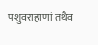पशुवराहाणां तथैव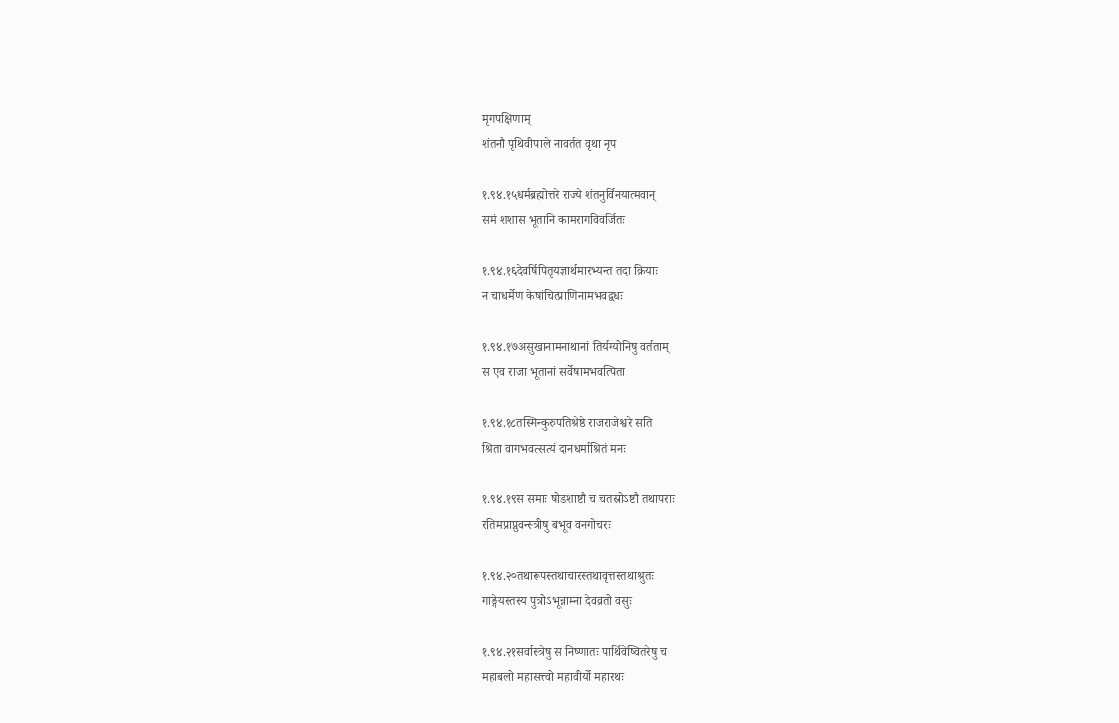मृगपक्षिणाम्
शंतनौ पृथिवीपाले नावर्तत वृथा नृप

१.९४.१५धर्मब्रह्मोत्तरे राज्ये शंतनुर्विनयात्मवान्
समं शशास भूतानि कामरागविवर्जितः

१.९४.१६देवर्षिपितृयज्ञार्थमारभ्यन्त तदा क्रियाः
न चाधर्मेण केषांचित्प्राणिनामभवद्वधः

१.९४.१७असुखानामनाथानां तिर्यग्योनिषु वर्तताम्
स एव राजा भूतानां सर्वेषामभवत्पिता

१.९४.१८तस्मिन्कुरुपतिश्रेष्ठे राजराजेश्वरे सति
श्रिता वागभवत्सत्यं दानधर्माश्रितं मनः

१.९४.१९स समाः षोडशाष्टौ च चतस्रोऽष्टौ तथापराः
रतिमप्राप्नुवन्स्त्रीषु बभूव वनगोचरः

१.९४.२०तथारूपस्तथाचारस्तथावृत्तस्तथाश्रुतः
गाङ्गेयस्तस्य पुत्रोऽभून्नाम्ना देवव्रतो वसुः

१.९४.२१सर्वास्त्रेषु स निष्णातः पार्थिवेष्वितरेषु च
महाबलो महासत्त्वो महावीर्यो महारथः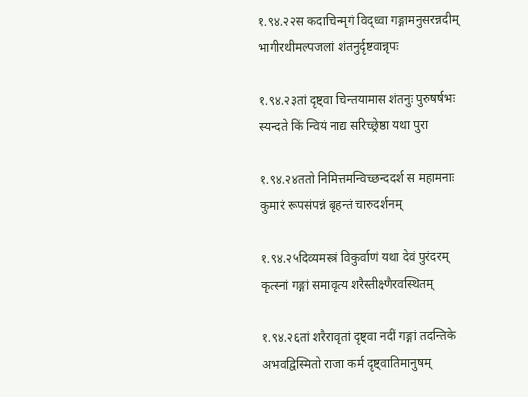१.९४.२२स कदाचिन्मृगं विद्ध्वा गङ्गामनुसरन्नदीम्
भागीरथीमल्पजलां शंतनुर्दृष्टवान्नृपः

१.९४.२३तां दृष्ट्वा चिन्तयामास शंतनुः पुरुषर्षभः
स्यन्दते किं न्वियं नाद्य सरिच्छ्रेष्ठा यथा पुरा

१.९४.२४ततो निमित्तमन्विच्छन्ददर्श स महामनाः
कुमारं रूपसंपन्नं बृहन्तं चारुदर्शनम्

१.९४.२५दिव्यमस्त्रं विकुर्वाणं यथा देवं पुरंदरम्
कृत्स्नां गङ्गां समावृत्य शरैस्तीक्ष्णैरवस्थितम्

१.९४.२६तां शरैरावृतां दृष्ट्वा नदीं गङ्गां तदन्तिके
अभवद्विस्मितो राजा कर्म दृष्ट्वातिमानुषम्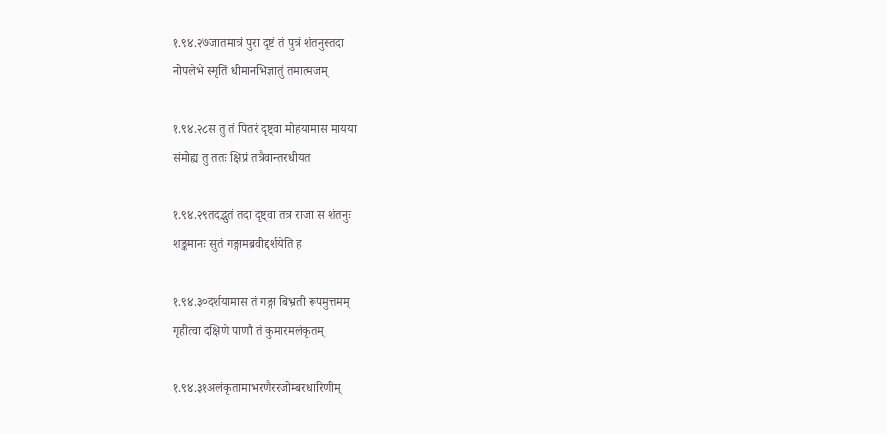१.९४.२७जातमात्रं पुरा दृष्टं तं पुत्रं शंतनुस्तदा
नोपलेभे स्मृतिं धीमानभिज्ञातुं तमात्मजम्

१.९४.२८स तु तं पितरं दृष्ट्वा मोहयामास मायया
संमोह्य तु ततः क्षिप्रं तत्रैवान्तरधीयत

१.९४.२९तदद्भुतं तदा दृष्ट्वा तत्र राजा स शंतनुः
शङ्कमानः सुतं गङ्गामब्रवीद्दर्शयेति ह

१.९४.३०दर्शयामास तं गङ्गा बिभ्रती रूपमुत्तमम्
गृहीत्वा दक्षिणे पाणौ तं कुमारमलंकृतम्

१.९४.३१अलंकृतामाभरणैररजोम्बरधारिणीम्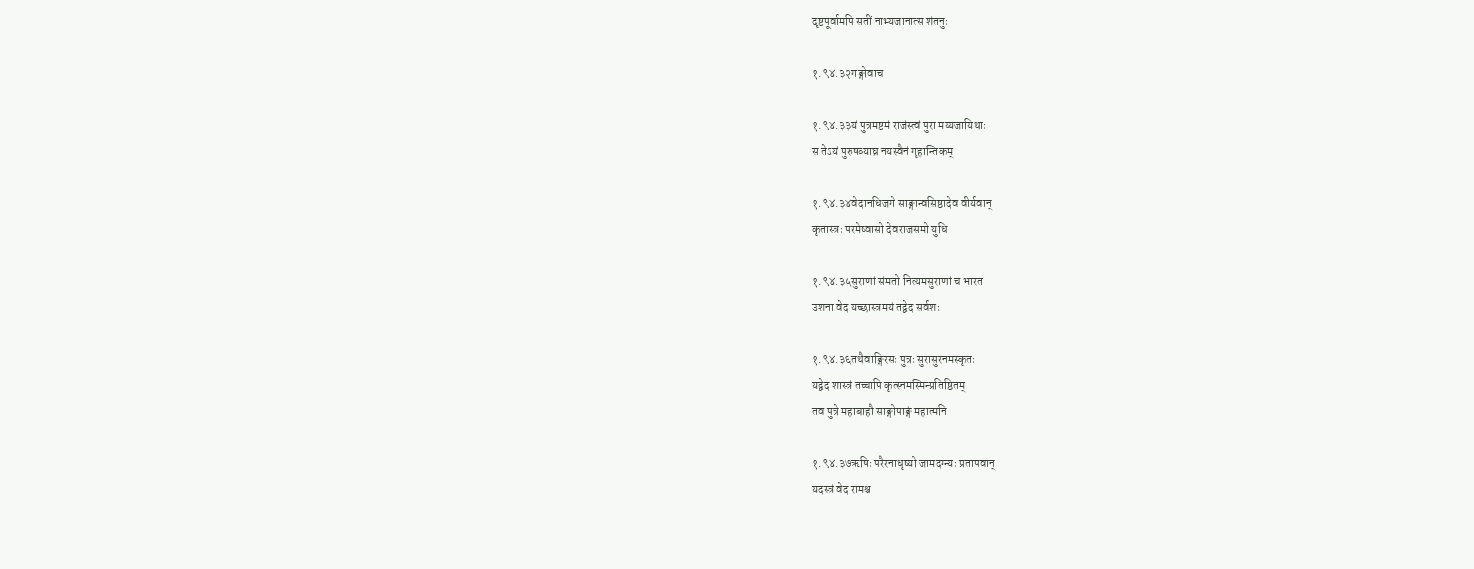दृष्टपूर्वामपि सतीं नाभ्यजानात्स शंतनुः

१.९४.३२गङ्गोवाच

१.९४.३३यं पुत्रमष्टमं राजंस्त्वं पुरा मय्यजायिथाः
स तेऽयं पुरुषव्याघ्र नयस्वैनं गृहान्तिकम्

१.९४.३४वेदानधिजगे साङ्गान्वसिष्ठादेव वीर्यवान्
कृतास्त्रः परमेष्वासो देवराजसमो युधि

१.९४.३५सुराणां संमतो नित्यमसुराणां च भारत
उशना वेद यच्छास्त्रमयं तद्वेद सर्वशः

१.९४.३६तथैवाङ्गिरसः पुत्रः सुरासुरनमस्कृतः
यद्वेद शास्त्रं तच्चापि कृत्स्नमस्मिन्प्रतिष्ठितम्
तव पुत्रे महाबाहौ साङ्गोपाङ्गं महात्मनि

१.९४.३७ऋषिः परैरनाधृष्यो जामदग्न्यः प्रतापवान्
यदस्त्रं वेद रामश्च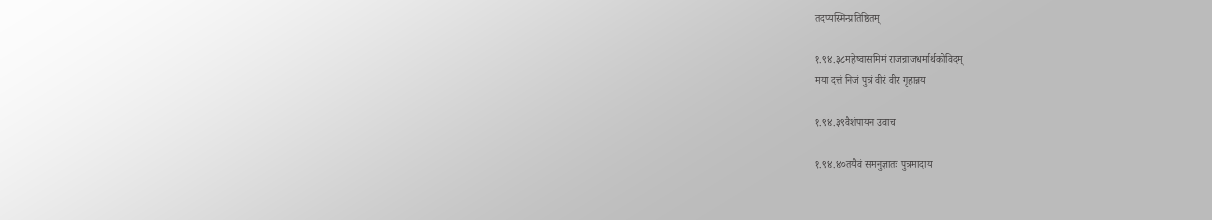तदप्यस्मिन्प्रतिष्ठितम्

१.९४.३८महेष्वासमिमं राजन्राजधर्मार्थकोविदम्
मया दत्तं निजं पुत्रं वीरं वीर गृहान्नय

१.९४.३९वैशंपायन उवाच

१.९४.४०तयैवं समनुज्ञातः पुत्रमादाय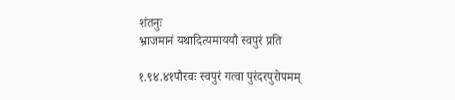शंतनुः
भ्राजमानं यथादित्यमाययौ स्वपुरं प्रति

१.९४.४१पौरवः स्वपुरं गत्वा पुरंदरपुरोपमम्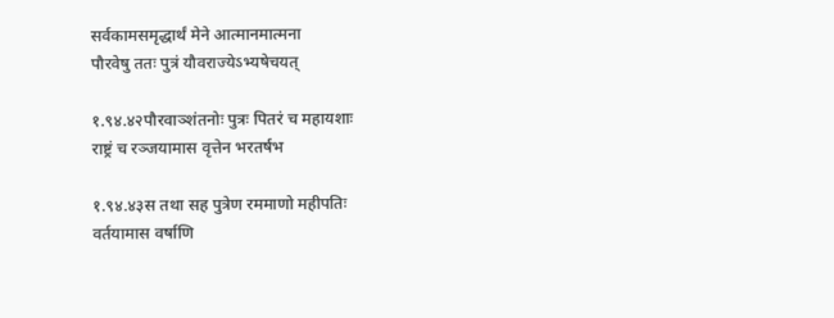सर्वकामसमृद्धार्थं मेने आत्मानमात्मना
पौरवेषु ततः पुत्रं यौवराज्येऽभ्यषेचयत्

१.९४.४२पौरवाञ्शंतनोः पुत्रः पितरं च महायशाः
राष्ट्रं च रञ्जयामास वृत्तेन भरतर्षभ

१.९४.४३स तथा सह पुत्रेण रममाणो महीपतिः
वर्तयामास वर्षाणि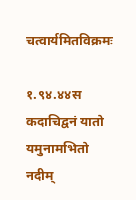चत्वार्यमितविक्रमः

१.९४.४४स कदाचिद्वनं यातो यमुनामभितो नदीम्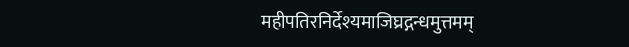महीपतिरनिर्देश्यमाजिघ्रद्गन्धमुत्तमम्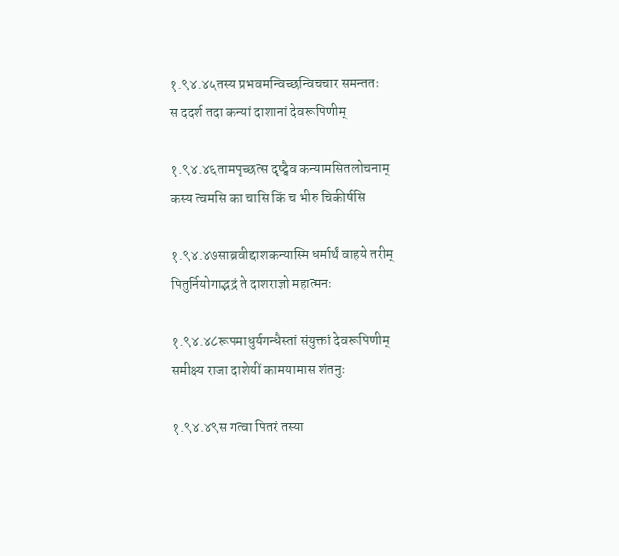१.९४.४५तस्य प्रभवमन्विच्छन्विचचार समन्ततः
स ददर्श तदा कन्यां दाशानां देवरूपिणीम्

१.९४.४६तामपृच्छत्स दृष्ट्वैव कन्यामसितलोचनाम्
कस्य त्वमसि का चासि किं च भीरु चिकीर्षसि

१.९४.४७साब्रवीद्दाशकन्यास्मि धर्मार्थं वाहये तरीम्
पितुर्नियोगाद्भद्रं ते दाशराज्ञो महात्मनः

१.९४.४८रूपमाधुर्यगन्धैस्तां संयुक्तां देवरूपिणीम्
समीक्ष्य राजा दाशेयीं कामयामास शंतनुः

१.९४.४९स गत्वा पितरं तस्या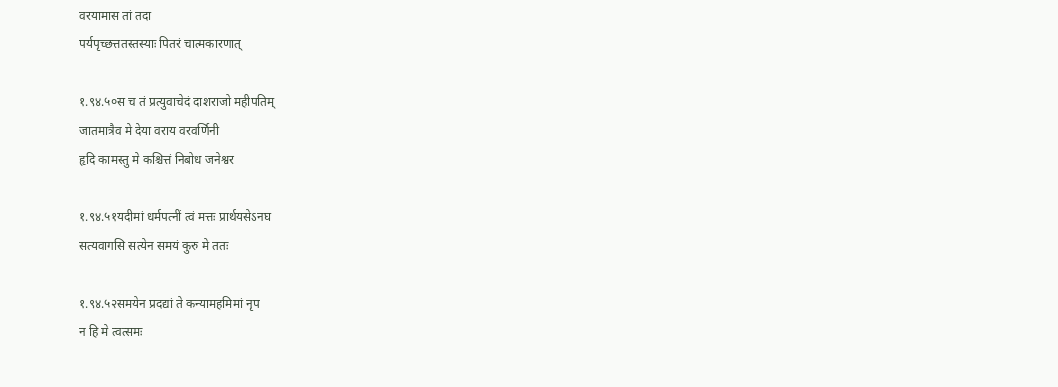वरयामास तां तदा
पर्यपृच्छत्ततस्तस्याः पितरं चात्मकारणात्

१.९४.५०स च तं प्रत्युवाचेदं दाशराजो महीपतिम्
जातमात्रैव मे देया वराय वरवर्णिनी
हृदि कामस्तु मे कश्चित्तं निबोध जनेश्वर

१.९४.५१यदीमां धर्मपत्नीं त्वं मत्तः प्रार्थयसेऽनघ
सत्यवागसि सत्येन समयं कुरु मे ततः

१.९४.५२समयेन प्रदद्यां ते कन्यामहमिमां नृप
न हि मे त्वत्समः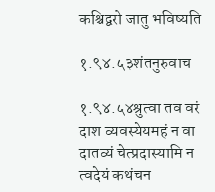कश्चिद्वरो जातु भविष्यति

१.९४.५३शंतनुरुवाच

१.९४.५४श्रुत्वा तव वरं दाश व्यवस्येयमहं न वा
दातव्यं चेत्प्रदास्यामि न त्वदेयं कथंचन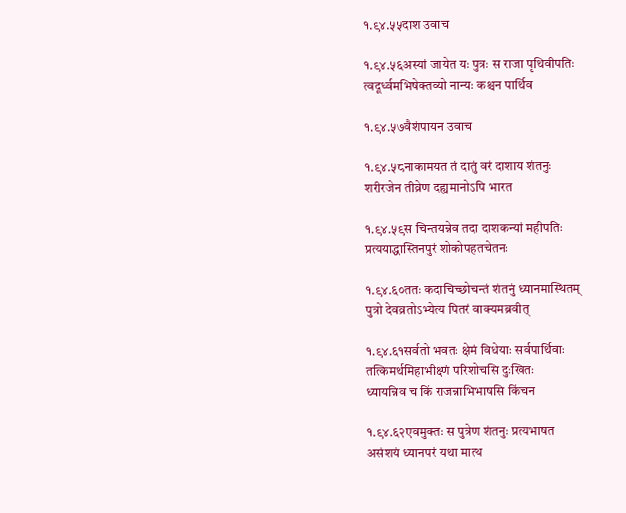१.९४.५५दाश उवाच

१.९४.५६अस्यां जायेत यः पुत्रः स राजा पृथिवीपतिः
त्वदूर्ध्वमभिषेक्तव्यो नान्यः कश्चन पार्थिव

१.९४.५७वैशंपायन उवाच

१.९४.५८नाकामयत तं दातुं वरं दाशाय शंतनुः
शरीरजेन तीव्रेण दह्यमानोऽपि भारत

१.९४.५९स चिन्तयन्नेव तदा दाशकन्यां महीपतिः
प्रत्ययाद्धास्तिनपुरं शोकोपहतचेतनः

१.९४.६०ततः कदाचिच्छोचन्तं शंतनुं ध्यानमास्थितम्
पुत्रो देवव्रतोऽभ्येत्य पितरं वाक्यमब्रवीत्

१.९४.६१सर्वतो भवतः क्षेमं विधेयाः सर्वपार्थिवाः
तत्किमर्थमिहाभीक्ष्णं परिशोचसि दुःखितः
ध्यायन्निव च किं राजन्नाभिभाषसि किंचन

१.९४.६२एवमुक्तः स पुत्रेण शंतनुः प्रत्यभाषत
असंशयं ध्यानपरं यथा मात्थ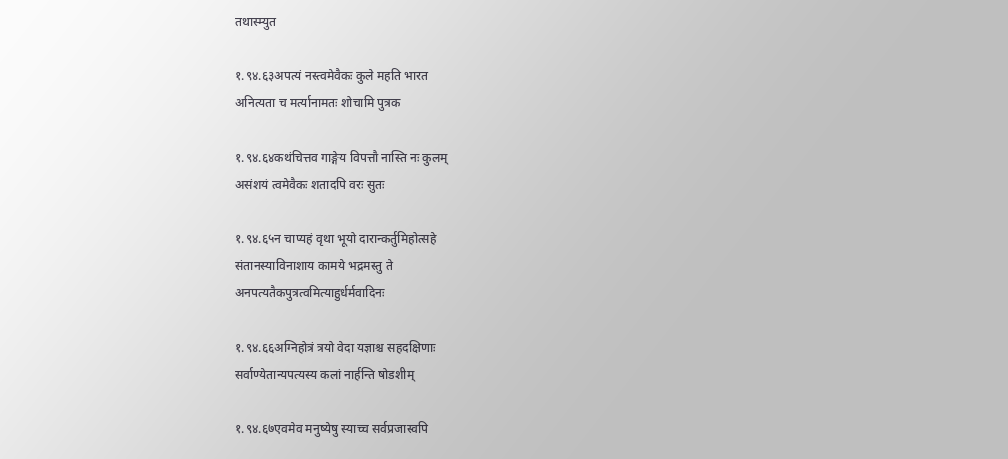तथास्म्युत

१.९४.६३अपत्यं नस्त्वमेवैकः कुले महति भारत
अनित्यता च मर्त्यानामतः शोचामि पुत्रक

१.९४.६४कथंचित्तव गाङ्गेय विपत्तौ नास्ति नः कुलम्
असंशयं त्वमेवैकः शतादपि वरः सुतः

१.९४.६५न चाप्यहं वृथा भूयो दारान्कर्तुमिहोत्सहे
संतानस्याविनाशाय कामये भद्रमस्तु ते
अनपत्यतैकपुत्रत्वमित्याहुर्धर्मवादिनः

१.९४.६६अग्निहोत्रं त्रयो वेदा यज्ञाश्च सहदक्षिणाः
सर्वाण्येतान्यपत्यस्य कलां नार्हन्ति षोडशीम्

१.९४.६७एवमेव मनुष्येषु स्याच्च सर्वप्रजास्वपि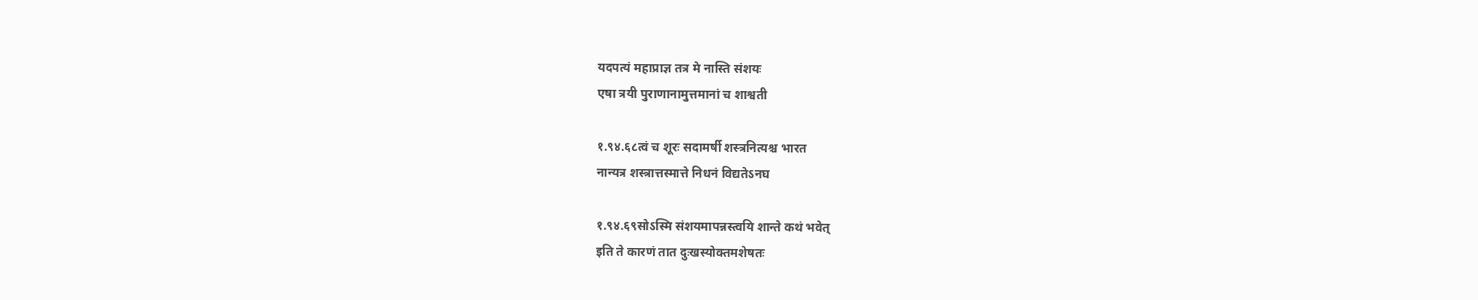यदपत्यं महाप्राज्ञ तत्र मे नास्ति संशयः
एषा त्रयी पुराणानामुत्तमानां च शाश्वती

१.९४.६८त्वं च शूरः सदामर्षी शस्त्रनित्यश्च भारत
नान्यत्र शस्त्रात्तस्मात्ते निधनं विद्यतेऽनघ

१.९४.६९सोऽस्मि संशयमापन्नस्त्वयि शान्ते कथं भवेत्
इति ते कारणं तात दुःखस्योक्तमशेषतः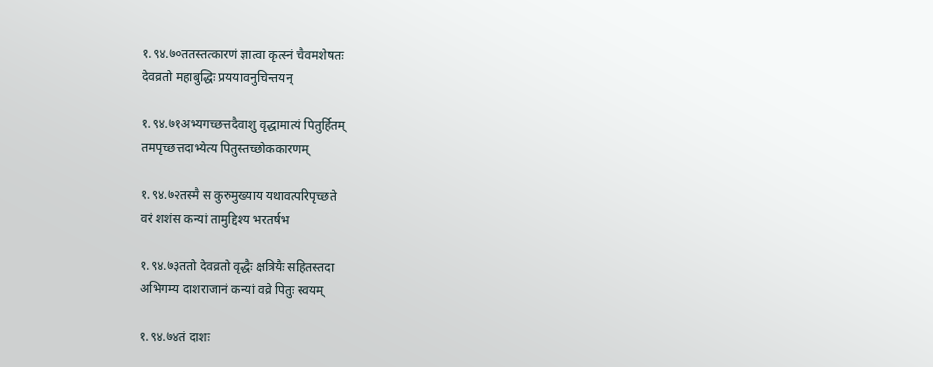१.९४.७०ततस्तत्कारणं ज्ञात्वा कृत्स्नं चैवमशेषतः
देवव्रतो महाबुद्धिः प्रययावनुचिन्तयन्

१.९४.७१अभ्यगच्छत्तदैवाशु वृद्धामात्यं पितुर्हितम्
तमपृच्छत्तदाभ्येत्य पितुस्तच्छोककारणम्

१.९४.७२तस्मै स कुरुमुख्याय यथावत्परिपृच्छते
वरं शशंस कन्यां तामुद्दिश्य भरतर्षभ

१.९४.७३ततो देवव्रतो वृद्धैः क्षत्रियैः सहितस्तदा
अभिगम्य दाशराजानं कन्यां वव्रे पितुः स्वयम्

१.९४.७४तं दाशः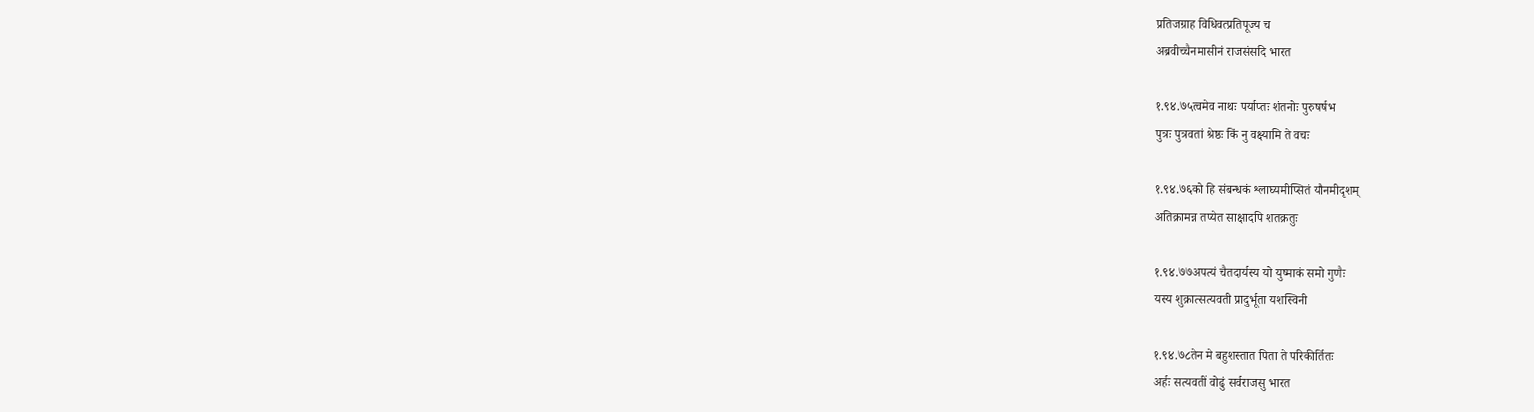प्रतिजग्राह विधिवत्प्रतिपूज्य च
अब्रवीच्चैनमासीनं राजसंसदि भारत

१.९४.७५त्वमेव नाथः पर्याप्तः शंतनोः पुरुषर्षभ
पुत्रः पुत्रवतां श्रेष्ठः किं नु वक्ष्यामि ते वचः

१.९४.७६को हि संबन्धकं श्लाघ्यमीप्सितं यौनमीदृशम्
अतिक्रामन्न तप्येत साक्षादपि शतक्रतुः

१.९४.७७अपत्यं चैतदार्यस्य यो युष्माकं समो गुणैः
यस्य शुक्रात्सत्यवती प्रादुर्भूता यशस्विनी

१.९४.७८तेन मे बहुशस्तात पिता ते परिकीर्तितः
अर्हः सत्यवतीं वोढुं सर्वराजसु भारत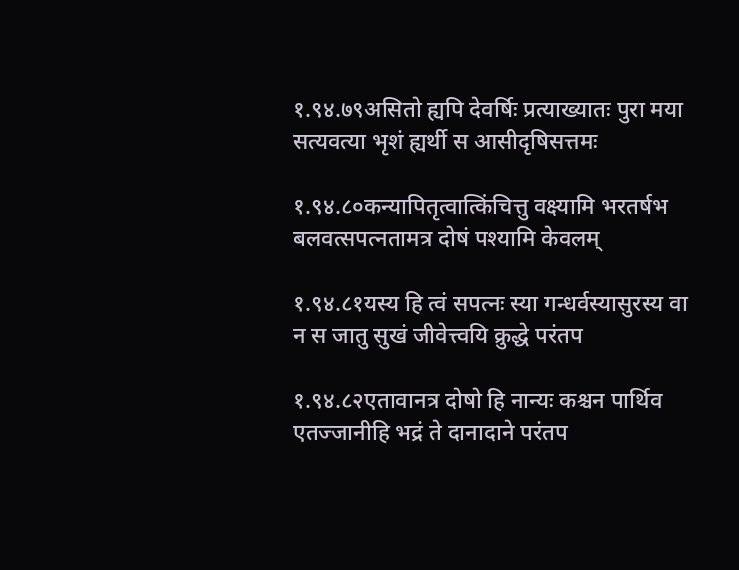१.९४.७९असितो ह्यपि देवर्षिः प्रत्याख्यातः पुरा मया
सत्यवत्या भृशं ह्यर्थी स आसीदृषिसत्तमः

१.९४.८०कन्यापितृत्वात्किंचित्तु वक्ष्यामि भरतर्षभ
बलवत्सपत्नतामत्र दोषं पश्यामि केवलम्

१.९४.८१यस्य हि त्वं सपत्नः स्या गन्धर्वस्यासुरस्य वा
न स जातु सुखं जीवेत्त्वयि क्रुद्धे परंतप

१.९४.८२एतावानत्र दोषो हि नान्यः कश्चन पार्थिव
एतज्जानीहि भद्रं ते दानादाने परंतप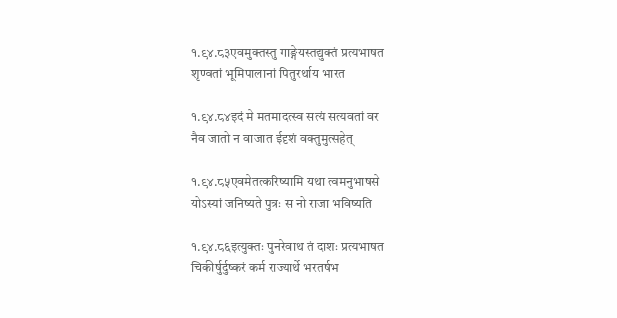१.९४.८३एवमुक्तस्तु गाङ्गेयस्तद्युक्तं प्रत्यभाषत
शृण्वतां भूमिपालानां पितुरर्थाय भारत

१.९४.८४इदं मे मतमादत्स्व सत्यं सत्यवतां वर
नैव जातो न वाजात ईदृशं वक्तुमुत्सहेत्

१.९४.८५एवमेतत्करिष्यामि यथा त्वमनुभाषसे
योऽस्यां जनिष्यते पुत्रः स नो राजा भविष्यति

१.९४.८६इत्युक्तः पुनरेवाथ तं दाशः प्रत्यभाषत
चिकीर्षुर्दुष्करं कर्म राज्यार्थे भरतर्षभ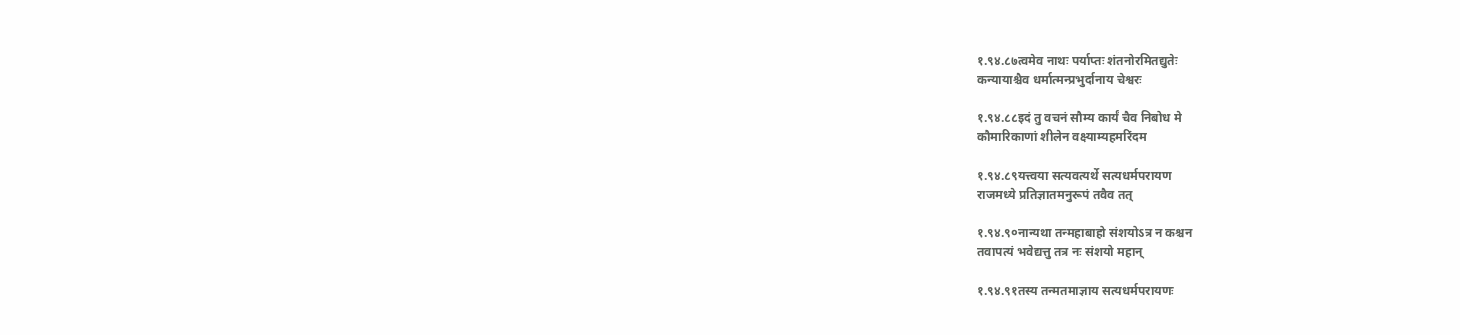१.९४.८७त्वमेव नाथः पर्याप्तः शंतनोरमितद्युतेः
कन्यायाश्चैव धर्मात्मन्प्रभुर्दानाय चेश्वरः

१.९४.८८इदं तु वचनं सौम्य कार्यं चैव निबोध मे
कौमारिकाणां शीलेन वक्ष्याम्यहमरिंदम

१.९४.८९यत्त्वया सत्यवत्यर्थे सत्यधर्मपरायण
राजमध्ये प्रतिज्ञातमनुरूपं तवैव तत्

१.९४.९०नान्यथा तन्महाबाहो संशयोऽत्र न कश्चन
तवापत्यं भवेद्यत्तु तत्र नः संशयो महान्

१.९४.९१तस्य तन्मतमाज्ञाय सत्यधर्मपरायणः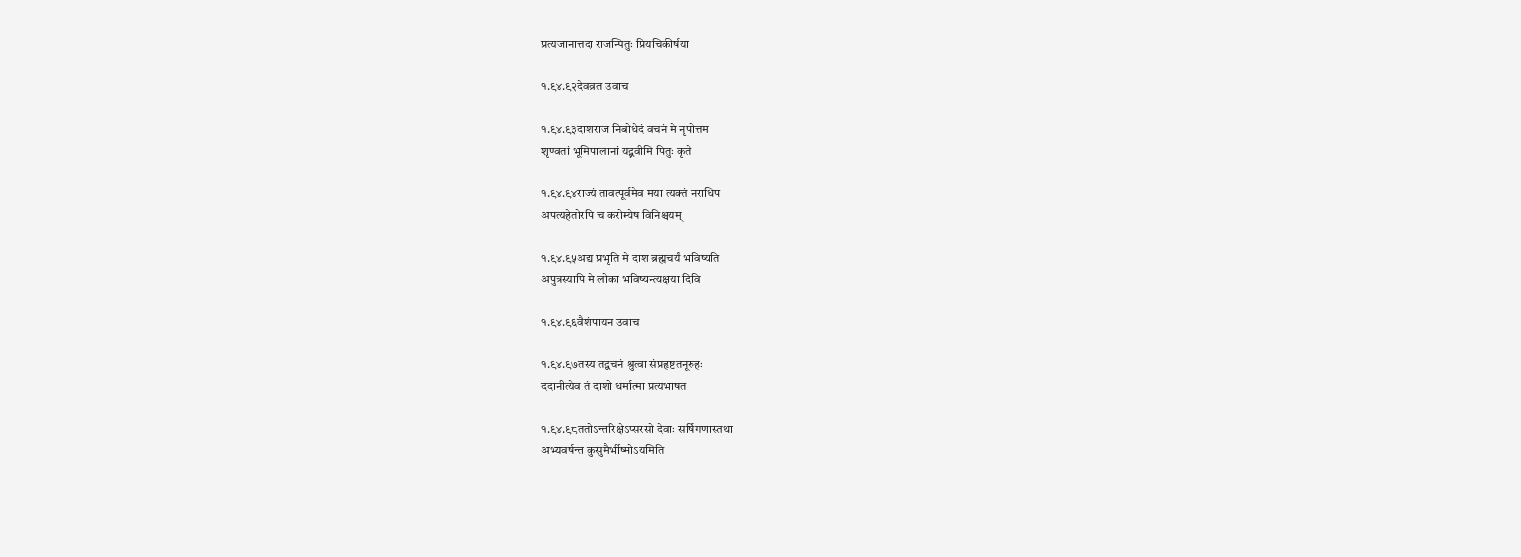प्रत्यजानात्तदा राजन्पितुः प्रियचिकीर्षया

१.९४.९२देवव्रत उवाच

१.९४.९३दाशराज निबोधेदं वचनं मे नृपोत्तम
शृण्वतां भूमिपालानां यद्ब्रवीमि पितुः कृते

१.९४.९४राज्यं तावत्पूर्वमेव मया त्यक्तं नराधिप
अपत्यहेतोरपि च करोम्येष विनिश्चयम्

१.९४.९५अद्य प्रभृति मे दाश ब्रह्मचर्यं भविष्यति
अपुत्रस्यापि मे लोका भविष्यन्त्यक्षया दिवि

१.९४.९६वैशंपायन उवाच

१.९४.९७तस्य तद्वचनं श्रुत्वा संप्रहृष्टतनूरुहः
ददानीत्येव तं दाशो धर्मात्मा प्रत्यभाषत

१.९४.९८ततोऽन्तरिक्षेऽप्सरसो देवाः सर्षिगणास्तथा
अभ्यवर्षन्त कुसुमैर्भीष्मोऽयमिति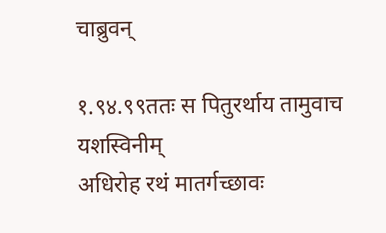चाब्रुवन्

१.९४.९९ततः स पितुरर्थाय तामुवाच यशस्विनीम्
अधिरोह रथं मातर्गच्छावः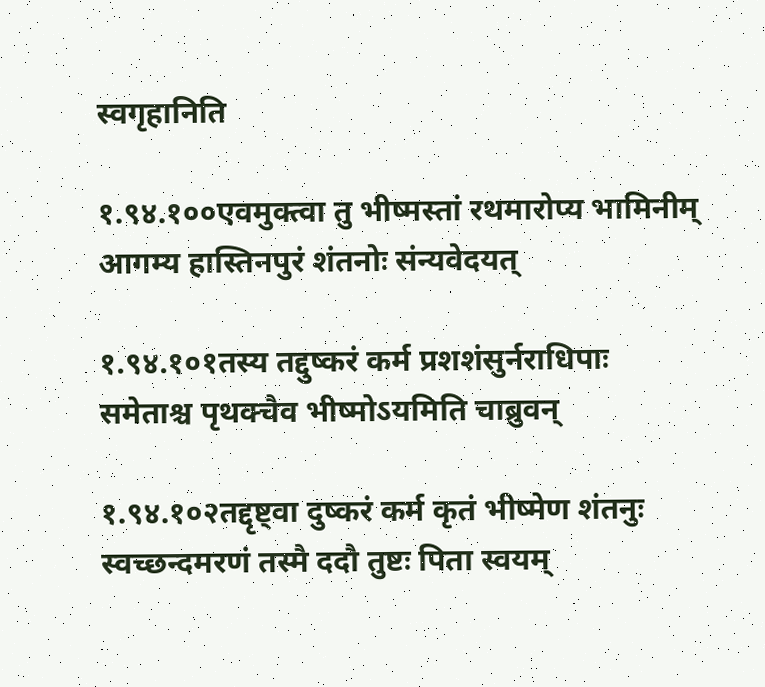स्वगृहानिति

१.९४.१००एवमुक्त्वा तु भीष्मस्तां रथमारोप्य भामिनीम्
आगम्य हास्तिनपुरं शंतनोः संन्यवेदयत्

१.९४.१०१तस्य तद्दुष्करं कर्म प्रशशंसुर्नराधिपाः
समेताश्च पृथक्चैव भीष्मोऽयमिति चाब्रुवन्

१.९४.१०२तद्दृष्ट्वा दुष्करं कर्म कृतं भीष्मेण शंतनुः
स्वच्छन्दमरणं तस्मै ददौ तुष्टः पिता स्वयम्